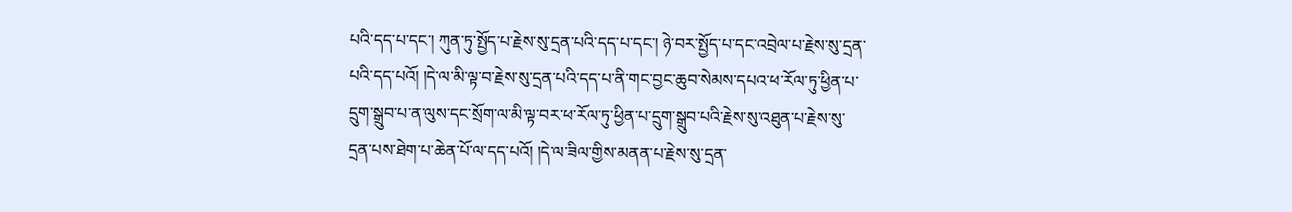པའི་དད་པ་དང་། ཀུན་ཏུ་སྤྱོད་པ་རྗེས་སུ་དྲན་པའི་དད་པ་དང་། ཉེ་བར་སྤྱོད་པ་དང་འབྲེལ་པ་རྗེས་སུ་དྲན་པའི་དད་པའོ། །དེ་ལ་མི་ལྟ་བ་རྗེས་སུ་དྲན་པའི་དད་པ་ནི་གང་བྱང་ཆུབ་སེམས་དཔའ་ཕ་རོལ་ཏུ་ཕྱིན་པ་དྲུག་སྒྲུབ་པ་ན་ལུས་དང་སྲོག་ལ་མི་ལྟ་བར་ཕ་རོལ་ཏུ་ཕྱིན་པ་དྲུག་སྒྲུབ་པའི་རྗེས་སུ་འཐུན་པ་རྗེས་སུ་དྲན་པས་ཐེག་པ་ཆེན་པོ་ལ་དད་པའོ། །དེ་ལ་ཟིལ་གྱིས་མནན་པ་རྗེས་སུ་དྲན་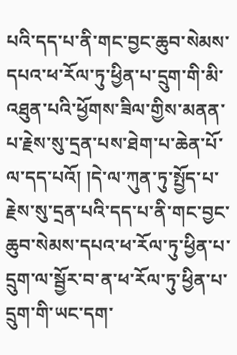པའི་དད་པ་ནི་གང་བྱང་ཆུབ་སེམས་དཔའ་ཕ་རོལ་ཏུ་ཕྱིན་པ་དྲུག་གི་མི་འཐུན་པའི་ཕྱོགས་ཟིལ་གྱིས་མནན་པ་རྗེས་སུ་དྲན་པས་ཐེག་པ་ཆེན་པོ་ལ་དད་པའོ། །དེ་ལ་ཀུན་ཏུ་སྤྱོད་པ་རྗེས་སུ་དྲན་པའི་དད་པ་ནི་གང་བྱང་ཆུབ་སེམས་དཔའ་ཕ་རོལ་ཏུ་ཕྱིན་པ་དྲུག་ལ་སྦྱོར་བ་ན་ཕ་རོལ་ཏུ་ཕྱིན་པ་དྲུག་གི་ཡང་དག་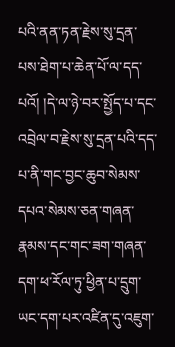པའི་ནན་ཏན་རྗེས་སུ་དྲན་པས་ཐེག་པ་ཆེན་པོ་ལ་དད་པའོ། །དེ་ལ་ཉེ་བར་སྤྱོད་པ་དང་འབྲེལ་བ་རྗེས་སུ་དྲན་པའི་དད་པ་ནི་གང་བྱང་ཆུབ་སེམས་དཔའ་སེམས་ཅན་གཞན་རྣམས་དང་གང་ཟག་གཞན་དག་ཕ་རོལ་ཏུ་ཕྱིན་པ་དྲུག་ཡང་དག་པར་འཛིན་དུ་འཇུག་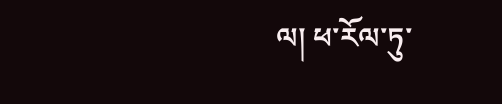ལ། ཕ་རོལ་ཏུ་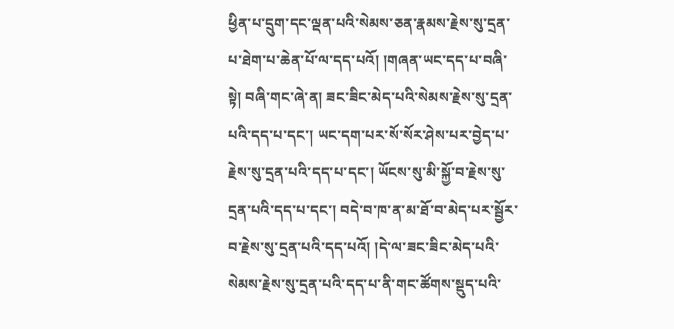ཕྱིན་པ་དྲུག་དང་ལྡན་པའི་སེམས་ཅན་རྣམས་རྗེས་སུ་དྲན་པ་ཐེག་པ་ཆེན་པོ་ལ་དད་པའོ། །གཞན་ཡང་དད་པ་བཞི་སྟེ། བཞི་གང་ཞེ་ན། ཟང་ཟིང་མེད་པའི་སེམས་རྗེས་སུ་དྲན་པའི་དད་པ་དང་། ཡང་དག་པར་སོ་སོར་ཤེས་པར་བྱེད་པ་རྗེས་སུ་དྲན་པའི་དད་པ་དང་། ཡོངས་སུ་མི་སྐྱོ་བ་རྗེས་སུ་དྲན་པའི་དད་པ་དང་། བདེ་བ་ཁ་ན་མ་ཐོ་བ་མེད་པར་སྦྱོར་བ་རྗེས་སུ་དྲན་པའི་དད་པའོ། །དེ་ལ་ཟང་ཟིང་མེད་པའི་སེམས་རྗེས་སུ་དྲན་པའི་དད་པ་ནི་གང་ཚོགས་སྡུད་པའི་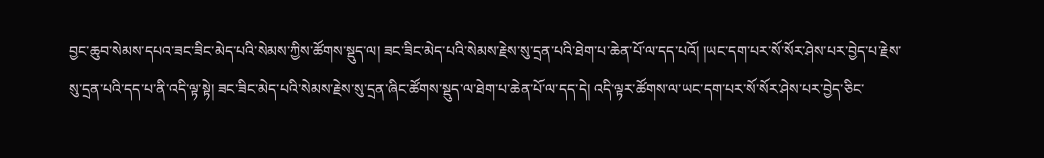བྱང་ཆུབ་སེམས་དཔའ་ཟང་ཟིང་མེད་པའི་སེམས་ཀྱིས་ཚོགས་སྡུད་ལ། ཟང་ཟིང་མེད་པའི་སེམས་རྗེས་སུ་དྲན་པའི་ཐེག་པ་ཆེན་པོ་ལ་དད་པའོ། །ཡང་དག་པར་སོ་སོར་ཤེས་པར་བྱེད་པ་རྗེས་སུ་དྲན་པའི་དད་པ་ནི་འདི་ལྟ་སྟེ། ཟང་ཟིང་མེད་པའི་སེམས་རྗེས་སུ་དྲན་ཞིང་ཚོགས་སྡུད་ལ་ཐེག་པ་ཆེན་པོ་ལ་དད་དེ། འདི་ལྟར་ཚོགས་ལ་ཡང་དག་པར་སོ་སོར་ཤེས་པར་བྱེད་ཅིང་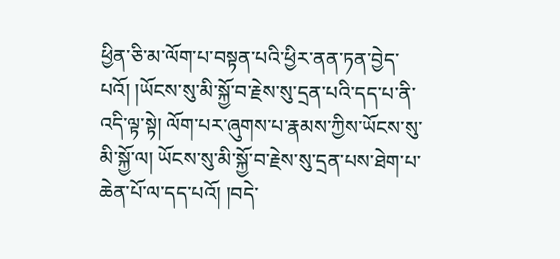ཕྱིན་ཅི་མ་ལོག་པ་བསྟན་པའི་ཕྱིར་ནན་ཏན་བྱེད་པའོ། །ཡོངས་སུ་མི་སྐྱོ་བ་རྗེས་སུ་དྲན་པའི་དད་པ་ནི་འདི་ལྟ་སྟེ། ལོག་པར་ཞུགས་པ་རྣམས་ཀྱིས་ཡོངས་སུ་མི་སྐྱོ་ལ། ཡོངས་སུ་མི་སྐྱོ་བ་རྗེས་སུ་དྲན་པས་ཐེག་པ་ཆེན་པོ་ལ་དད་པའོ། །བདེ་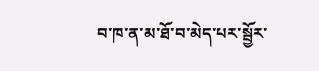བ་ཁ་ན་མ་ཐོ་བ་མེད་པར་སྦྱོར་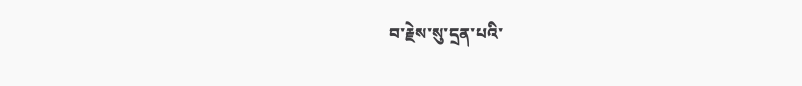བ་རྗེས་སུ་དྲན་པའི་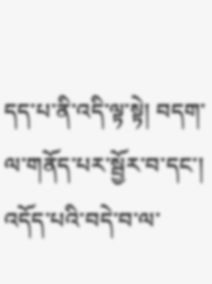དད་པ་ནི་འདི་ལྟ་སྟེ། བདག་ལ་གནོད་པར་སྦྱོར་བ་དང་། འདོད་པའི་བདེ་བ་ལ་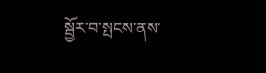སྦྱོར་བ་སྤངས་ནས་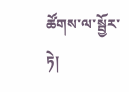ཚོགས་ལ་སྦྱོར་ཏེ།